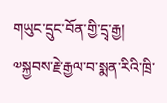གཡུང་དྲུང་བོན་གྱི་དྲྭ་རྒྱ།
༧སྐྱབས་རྗེ་རྒྱལ་བ་སྨན་རིའི་ཁྲི་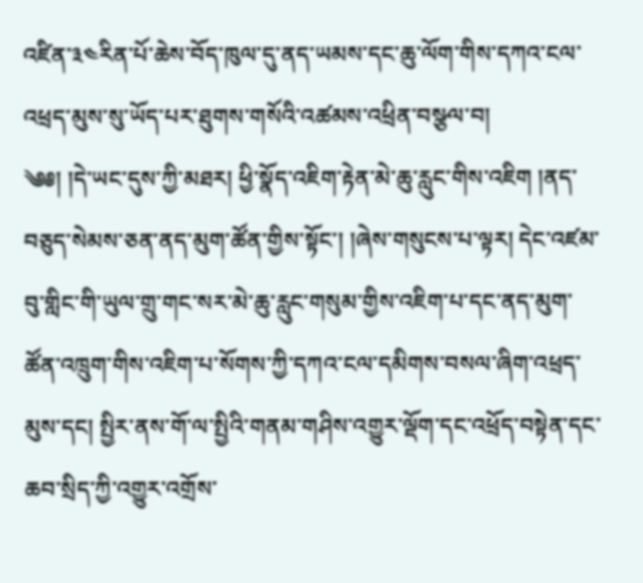འཛིན་༣༤རིན་པོ་ཆེས་བོད་ཁུལ་དུ་ནད་ཡམས་དང་ཆུ་ལོག་གིས་དཀའ་ངལ་འཕྲད་མུས་སུ་ཡོད་པར་ཐུགས་གསོའི་འཚམས་འཕྲིན་བསྩལ་བ།
༄༅། །དེ་ཡང་དུས་ཀྱི་མཐར། ཕྱི་སྣོད་འཇིག་རྟེན་མེ་ཆུ་རླུང་གིས་འཇིག །ནད་བཅུད་སེམས་ཅན་ནད་མུག་ཚོན་གྱིས་སྟོང་། །ཞེས་གསུངས་པ་ལྟར། དེང་འཛམ་བུ་གླིང་གི་ཡུལ་གྲུ་གང་སར་མེ་ཆུ་རླུང་གསུམ་གྱིས་འཇིག་པ་དང་ནད་མུག་ཚོན་འཁྲུག་གིས་འཇིག་པ་སོགས་ཀྱི་དཀའ་ངལ་དམིགས་བསལ་ཞིག་འཕྲད་མུས་དང། སྤྱིར་ནས་གོ་ལ་སྤྱིའི་གནམ་གཤིས་འགྱུར་ལྡོག་དང་འཕྲོད་བསྟེན་དང་ཆབ་སྲིད་ཀྱི་འགྱུར་འགྲོས་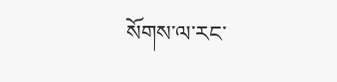སོགས་ལ་རང་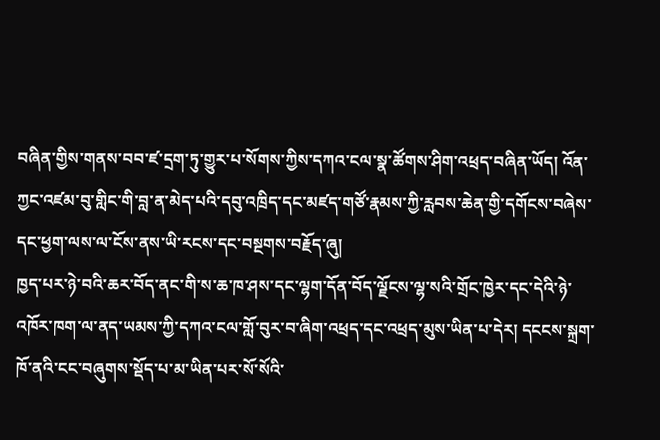བཞིན་གྱིས་གནས་བབ་ཛ་དྲག་ཏུ་གྱུར་པ་སོགས་ཀྱིས་དཀའ་ངལ་སྣ་ཚོགས་ཤིག་འཕྲད་བཞིན་ཡོད། འོན་ཀྱང་འཛམ་བུ་གླིང་གི་བླ་ན་མེད་པའི་དབུ་འཁྲིད་དང་མཛད་གཙོ་རྣམས་ཀྱི་རླབས་ཆེན་གྱི་དགོངས་བཞེས་དང་ཕྱག་ལས་ལ་ངོས་ནས་ཡི་རངས་དང་བསྔགས་བརྗོད་ཞུ།
ཁྱད་པར་ཉེ་བའི་ཆར་བོད་ནང་གི་ས་ཆ་ཁ་ཤས་དང་ལྷག་དོན་བོད་ལྗོངས་ལྷ་སའི་གྲོང་ཁྱེར་དང་དེའི་ཉེ་འཁོར་ཁག་ལ་ནད་ཡམས་ཀྱི་དཀའ་ངལ་གློ་བུར་བ་ཞིག་འཕྲད་དང་འཕྲད་མུས་ཡིན་པ་དེར། དངངས་སྐྲག་ཁོ་ནའི་ངང་བཞུགས་སྡོད་པ་མ་ཡིན་པར་སོ་སོའི་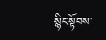སྙིང་སྟོབས་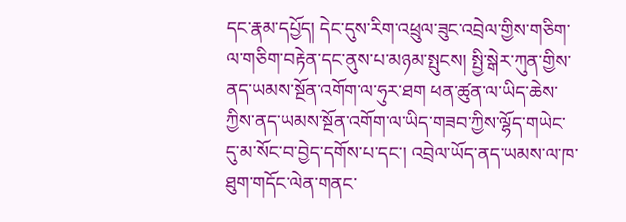དང་རྣམ་དཔྱོད། དེང་དུས་རིག་འཕྲུལ་ཟུང་འབྲེལ་གྱིས་གཅིག་ལ་གཅིག་བརྟེན་དང་ནུས་པ་མཉམ་སྤུངས། སྤྱི་སྒེར་ཀུན་གྱིས་ནད་ཡམས་སྔོན་འགོག་ལ་ཧུར་ཐག ཕན་ཚུན་ལ་ཡིད་ཆེས་ཀྱིས་ནད་ཡམས་སྔོན་འགོག་ལ་ཡིད་གཟབ་ཀྱིས་ལྷོད་གཡེང་དུ་མ་སོང་བ་བྱེད་དགོས་པ་དང་། འབྲེལ་ཡོད་ནད་ཡམས་ལ་ཁ་ཐུག་གདོང་ལེན་གནང་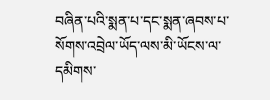བཞིན་པའི་སྨན་པ་དང་སྨན་ཞབས་པ་སོགས་འབྲེལ་ཡོད་ལས་མི་ཡོངས་ལ་དམིགས་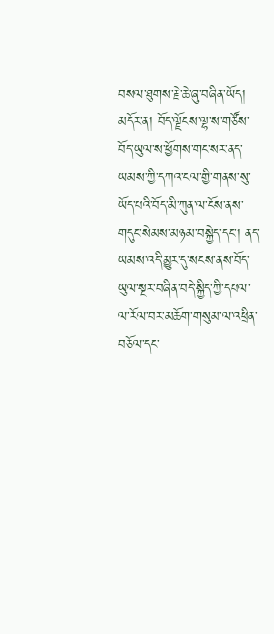བསལ་ཐུགས་རྗེ་ཆེ་ཞུ་བཞིན་ཡོད།
མདོར་ན། བོད་ལྗོངས་ལྷ་ས་གཙོས་བོད་ཡུལ་ས་ཕྱོགས་གང་སར་ནད་ཡམས་ཀྱི་དཀའ་ངལ་གྱི་གནས་སུ་ཡོད་པའི་བོད་མི་ཀུན་ལ་ངོས་ནས་གདུང་སེམས་མཉམ་བསྐྱེད་དང་། ནད་ཡམས་འདི་མྱུར་དུ་སངས་ནས་བོད་ཡུལ་སྔར་བཞིན་བདེ་སྐྱིད་ཀྱི་དཔལ་ལ་རོལ་བར་མཆོག་གསུམ་ལ་འཕྲིན་བཅོལ་དང་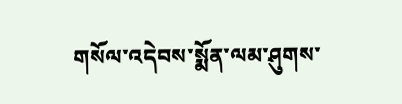གསོལ་འདེབས་སྨོན་ལམ་ཤུགས་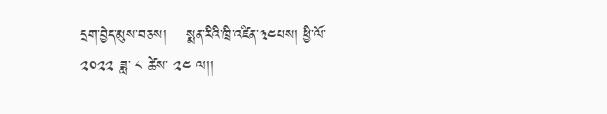དྲག་བྱེད་མུས་བཅས།    སྨན་རིའི་ཁྲི་འཛིན་༣༤པས། ཕྱི་ལོ་ ༢༠༢༢ ཟླ་ ༨ ཚེས་ ༢༤ ལ།།